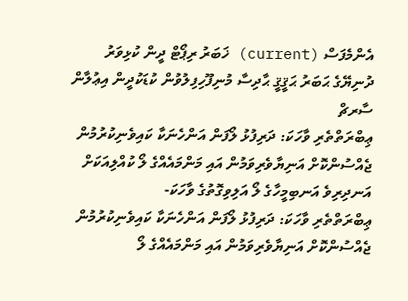އެންމެފަސް (current) ޚަބަރު ރިޕޯޓް ދީން ކުޅިވަރު ދުނިޔޭގެ ޙަބަރު ޙަޤީޤީ ޙާދިސާ މުނިފޫހިފިލުވުން ކުޑަކުދީން އިޢުލާން ސާރޗް
ޢިބްރަތްތެރި ވާހަކަ: ދަރިފުޅު ލޯފަން އަންހެނަކާ ކައިވެނިކުރުމުން ޖެއްސުންކޮށް އަނިޔާވެރިވަމުން އައި މަންމައެއްގެ ލޯ ކުއްލިއަކަށް އަނދިރިވެ އަނބިމީހާގެ ލޯ އަލިވިގޮތުގެ ވާހަކަ-
ޢިބްރަތްތެރި ވާހަކަ: ދަރިފުޅު ލޯފަން އަންހެނަކާ ކައިވެނިކުރުމުން ޖެއްސުންކޮށް އަނިޔާވެރިވަމުން އައި މަންމައެއްގެ ލޯ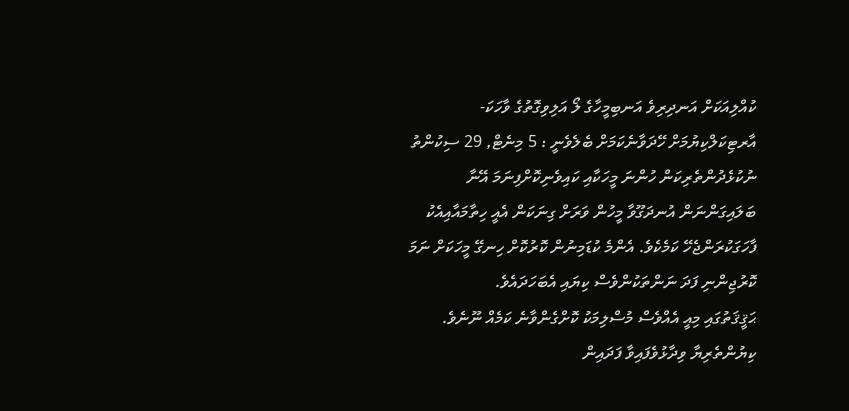ކުއްލިއަކަށް އަނދިރިވެ އަނބިމީހާގެ ލޯ އަލިވިގޮތުގެ ވާހަކަ-
އާރޓިކަލްކިޔުމަށް ހޭދަވާނެކަމަށް ބެލެވެނީ : 5 މިނެޓް, 29 ސިކުންތު
ނުކުޅެދުންތެރިކަން ހުންނަ މީހަކާއި ކައިވެނިކޮށްފިނަމަ އޭނާ ބަލައިގަންނަން އުނދަގޫވާ މީހުން ވަރަށް ގިނަކަން އެއީ ހިތާމައާއިއެކު ފާހަގަކުރަންޖެހޭ ކަމެކެވެ. އެންމެ ކުޑަމިނުން ކޮރުކޮށް ހިނގޭ މީހަކަށް ނަމަ ކޮރުޖިންނި ފަދަ ނަންތަކުންވެސް ކިޔައި އެބަހަދައެވެ.
ޙަޤީޤަތުގައި މިއީ އެއްވެސް މުސްލިމަކު ކޮށްގެންވާނެ ކަމެއް ނޫނެވެ. ކިޔުންތެރިޔާ ވިދާޅުވެފައިވާ ފަދައިން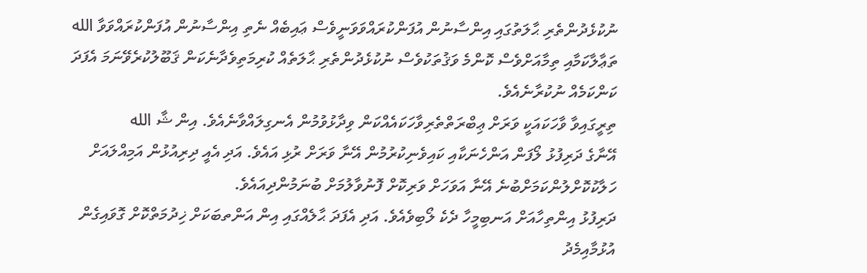ނުކުޅެދުންތެރި ޙާލަތުގައި އިންސާނުން އުފަންކުރައްވަވަނީވެސް ޢައިބެއް ނެތި އިންސާނުން އުފަންކުރައްވަވާ الله ތަޢާލާކަމާއި ތިމާއަށްވެސް ކޮންމެ ވަޤުތަކުވެސް ނުކުޅެދުންތެރި ޙާލަތެއް ކުރިމަތިވެދާނެކަން ޤަބޫލުކުރެވޭނަމަ އެފަދަ ކަންކަމެއް ނުކުރާނެއެވެ.
ތިރީގައިވާ ވާހަކައަކީ ވަރަށް ޢިބްރަތްތެރިވާހަކައެއްކަން ވިދާޅުވުމުން އެނގިލައްވާނެއެވެ. އިން ޝާ الله
އޭނާގެ ދަރިފުޅު ލޯފަން އަންހެނަކާއި ކައިވެނިކުރުމުން އޭނާ ވަރަށް ރުޅި އައެވެ. އަދި އެއީ ދިރިއުޅުން އަމިއްލައަށް ހަލާކުކޮށްލުންކަމަށްބުނެ އޭނާ އަވަހަށް ވަރިކޮށް ފޮނުވާލުމަށް ބުނަމުންދިއައެވެ.
ދަރިފުޅު އިންތިހާއަށް އަނބިމީހާ ދެކެ ލޯބިވެއެވެ. އަދި އެފަދަ ޙާލެއްގައި އިން އަންތބަކަށް ޚިދުމަތްކޮށް ގޮވައިގެން އުޅުމާއިމެދު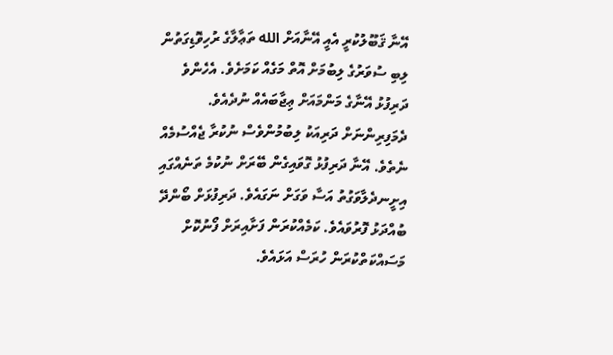އޭނާ ޤަބޫލުކުރީ އެއީ އޭނާއަށް الله ތަޢާލާގެ ރުހިވޮޑިގަތުން ލިބި ސުވަރުގެ ލިބުމަށް އޮތް މަގެއް ކަމަށެވެ. އެހެންވެ ދަރިފުޅު އޭނާގެ މަންމައަށް ޢިޖާބައެއް ނުދެއެވެ.
ދެމަފިރިންނަށް ދަރިއަކު ލިބުމުންވެސް ނުކުރާ ޖެއްސުމެއް ނެތެވެ. އޭނާ ދަރިފުޅު ގޮވައިގެން ބޭރަށް ނުކުމެ ތަނެއްގައި އިށީނދެލާވަގުތު އަސާ ވަގަށް ނަގައެވެ. ދަރިފުޅަށް ބޯންދޭ ބުއްދަޅު ފޮރުވައެވެ. ކަމެއްކުރަން ފަށާއިރަށް ފޯނުކޮށް މަސައްކަތްކުރަން ހުރަސް އަޅައެވެ.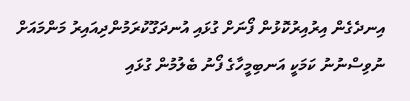އިނދެގެން އިރުއިރުކޮޅުން ފޯނަށް ގުޅައި އުނދަގޫކުރަމުންދިއައިރު މަންމައަށް ނުވިސްނުނު ކަމަކީ އަނބިމީހާގެ ފޯނު ބެލުމުން ގުޅައި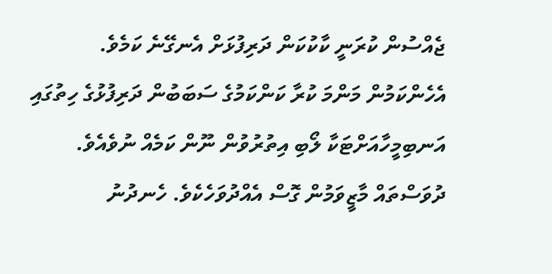ޖެއްސުން ކުރަނީ ކާކުކަން ދަރިފުޅަށް އެނގޭނެ ކަމެވެ. އެހެންކަމުން މަންމަ ކުރާ ކަންކަމުގެ ސަބަބުން ދަރިފުޅުގެ ހިތުގައި އަނބިމީހާއަށްޓަކާ ލޯބި އިތުރުވުން ނޫން ކަމެއް ނުވެއެވެ.
ދުވަސްތައް މާޒީވަމުން ގޮސް އެއްދުވަހެކެވެ. ހެނދުނު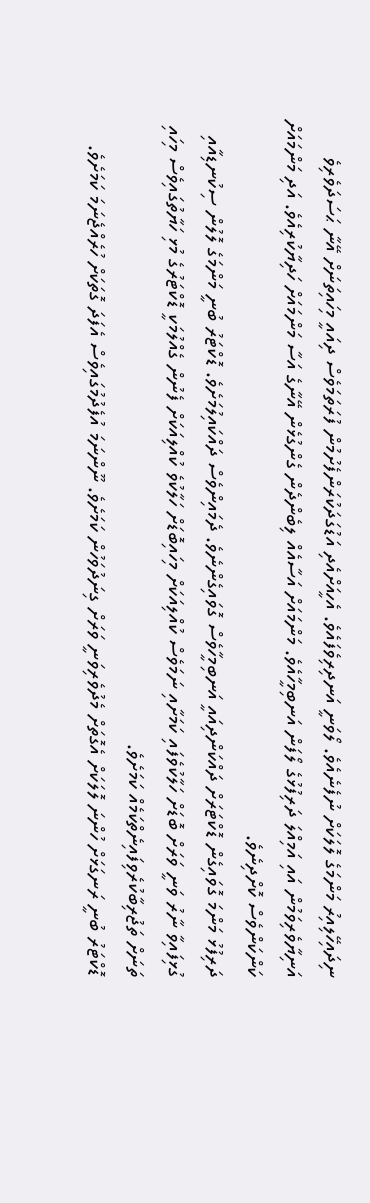ނިދައިހޭލިއިރު މަންމަގެ ލޮލަކަށް ނުފެނެއެވެ. ލޯވަނީ އަނދިރިވެފައެވެ. އެހީއަށްއެދި އަޑުގަދަކުރަންފެށުމުން ފުރަތަމަވެސް ދިއައީ މިހައިތަނަށް އޭނާ ޙަސަދަވެރިވެ އަނިޔާވެރިވަމުން އައި އަމިއްލަ ދަރިފުޅުގެ ލޯފަން އަނބިމީހާއެވެ. މަންމައަށް އަސާއެއް ލިބެންދެން ގެންގުޅެން އޭނާގެ އަސާ މަންމައަށް ހަދިޔާކުރިއެވެ. އަދި މަންމައަށް ކަންކަންވެސް ކޮށްދިނެވެ.
ދަރިފުޅު މަންމަ ގޮވައިގެން ޑޮކްޓަރަށް ދައްކަންދިއައީ އަނބިމީހާވެސް ގޮވައިގެންނެވެ. ދެމައިންވެސް ދައްކައިލުމަށެވެ. ޑޮކްޓަރު ބުނީ މަންމަގެ ލޮލުން ސިކުނޑިއާއި ގުޅިފައިވާ ނާރު ވަނީ ވަރަށް ބޮޑަށް ހަލާކުވެފައި ކަމަށާއި ނަމަވެސް ކުއްލިއަކަށް މިހައިބޮޑަށް ހަލާކުވެ ކުއްލިއަކަށް ފެނުން ގެއްލުމަކީ ޑޮކްޓަރުގެ މުޅި ހަޔާތުގައިވެސް މިހައި ތަނަށް ތަޖުރިބާކުރެވިފައިނެތްކަމެއް ކަމަށެވެ.
ޑޮކްޓަރު ބުނީ ރަނގަޅަށް ހުންނަ ލޮލަކަށް އެގޮތަށް މެދުވެރިވަނީ ވަރަށް ގިނަދުވަހުން ކަމަށެވެ. ނޫންނަމަ އުފެދުމުގައިވެސް އެފަދަ ގޮތަކަށް ހުރެއްޖެނަމަ ކަމަށެވެ.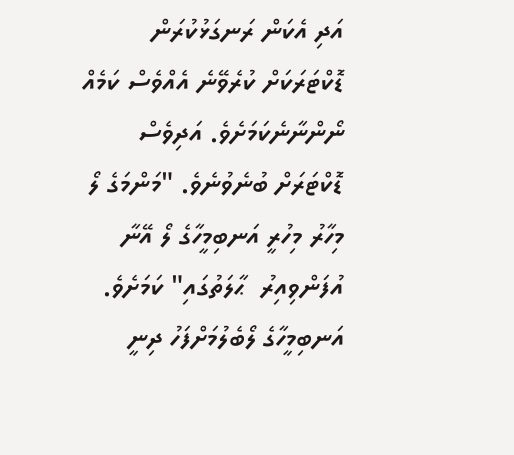އަދި އެކަން ރަނގަޅުކުރަން ޑޮކްޓަރަކަށް ކުރެވޭނެ އެއްވެސް ކަމެއް ނޯންނާނެކަމަށެވެ. އަދިވެސް ޑޮކްޓަރަށް ބުނެވުނެވެ. "މަންމަގެ ލޯ މިހާރު މިހުރީ އަނބިމީހާގެ ލޯ އޭނާ އުފަންވިއިރު  ޙާލަތުގައި" ކަމަށެވެ.
އަނބިމީހާގެ ލޯބެލުމަށްފަހު ދިނީ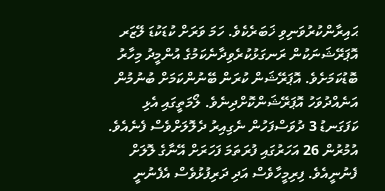ޙައިރާންކުރުވަނިވި ޚަބަރެކެވެ. ހަމަ ވަރަށް ކުޑަކުޑަ ލޭޒަރ އޮޕަރޭޝަނަކުން ރަނގަޅުކުރެވިދާނެކަމުގެ އުންމީދު މިހާރު ބޮޑުކަމަށެވެ. އޮޕަރޭޝަން ކުރަން ބޭނުންކަމަށް ބުނުމުން އަނެއްދުވަހު އޮޕަރޭޝަންކޮށްދިނެވެ. ލޯމަތީގައި އެޅި ކަފަގަނޑު 3 ދުވަސްފަހުން ނެގިއިރު ދެލޮލަށްވެސް ފެނެއެވެ.  އުމުރުން 26 އަހަރުގައި ފުރަތަމަ ފަހަރަށް އޭނާގެ ލޮލަށް ފެނުނީއެވެ. ފިރިމީހާވެސް އަދި ދަރިފުޅުވެސް އެފެނުނީ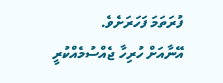ފުރަތަމަ ފަހަރަށެވެ.
އޭނާއަށް ހުރިހާ ޖެއްސުމެއްކުރީ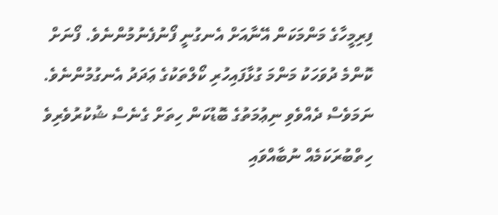ފިރިމީހާގެ މަންމަކަން އޭނާއަށް އެނގުނީ ފޯނުފެނުމުންނެވެ. ފޯނަށް ކޮންމެ ދުވަހަކު މަންމަ ގުޅާފައިހުރި ކޯލްތަކުގެ ޢަދަދު އެނގުމުންނެވެ. ނަމަވެސް ދެއްވެވި ނިޢުމަތުގެ ބޮޑުކަން ހިތަށް ގެނެސް ޝުކުރުވެރިވެ ހިތްބުރަކަމެއް ނުބާއްވައި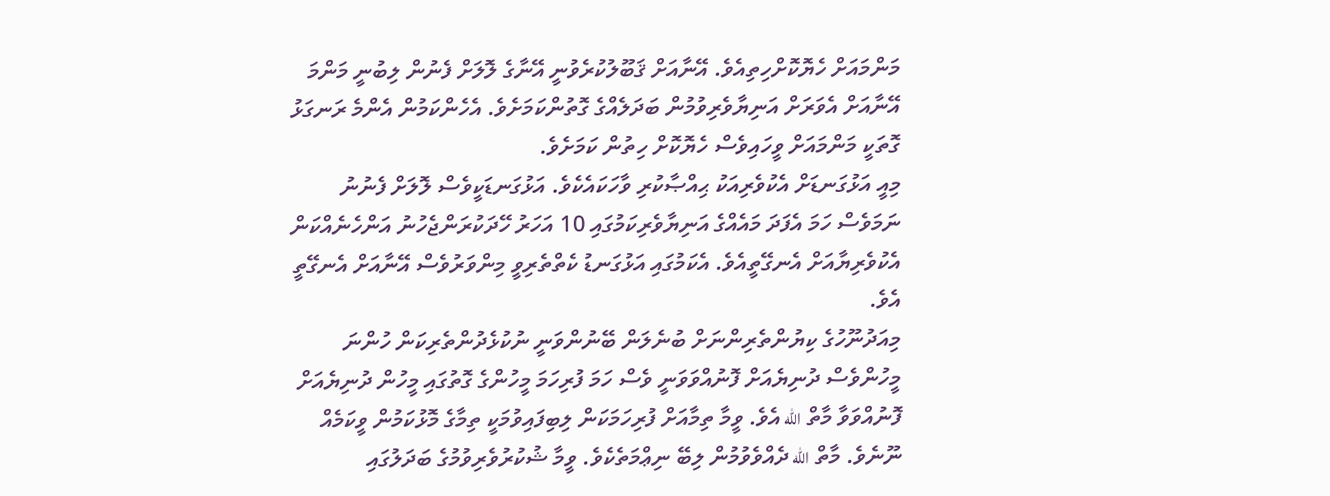މަންމައަށް ހެޔޮކޮށްހިތިއެވެ. އޭނާއަށް ޤަބޫލުކުރެވުނީ އޭނާގެ ލޮލަށް ފެނުން ލިބުނީ މަންމަ އޭނާއަށް އެވަރަށް އަނިޔާވެރިވުމުން ބަދަލެއްގެ ގޮތުންކަމަށެވެ. އެހެންކަމުން އެންމެ ރަނގަޅު ގޮތަކީ މަންމައަށް ވީހައިވެސް ހެޔޮކޮށް ހިތުން ކަމަށެވެ.
މިއީ އަޅުގަނޑަށް އެކުވެރިއަކު ޙިއްޞާކުރި ވާހަކައެކެވެ. އަޅުގަނޑަކީވެސް ލޮލަށް ފެނުނު ނަމަވެސް ހަމަ އެފަދަ މައެއްގެ އަނިޔާވެރިކަމުގައި 10 އަހަރު ހޭދަކުރަންޖެހުނު އަންހެނެއްކަން އެކުވެރިޔާއަށް އެނގޭތީއެވެ. އެކަމުގައި އަޅުގަނޑު ކެތްތެރިވީ މިންވަރުވެސް އޭނާއަށް އެނގޭތީ އެވެ.
މިއަދުނޫހުގެ ކިޔުންތެރިންނަށް ބުނެލަން ބޭނުންވަނީ ނުކުޅެދުންތެރިކަން ހުންނަ މީހުންވެސް ދުނިޔެއަށް ފޮނުއްވަވަނީ ވެސް ހަމަ ފުރިހަމަ މީހުންގެ ގޮތުގައި މީހުން ދުނިޔެއަށް ފޮނުއްވަވާ މާތް الله އެވެ. ވީމާ ތިމާއަށް ފުރިހަމަކަން ލިބިފައިވުމަކީ ތިމާގެ މޮޅުކަމުން ވީކަމެއް ނޫނެވެ. މާތް الله ދެއްވެވުމުން ލިބޭ ނިޢްމަތެކެވެ. ވީމާ ޝުކުރުވެރިވުމުގެ ބަދަލުގައި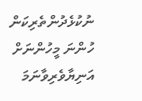ނުކުޅެދުންތެރިކަން ހުންނަ މީހުންނަށް އަނިޔާވެރިވާނަމަ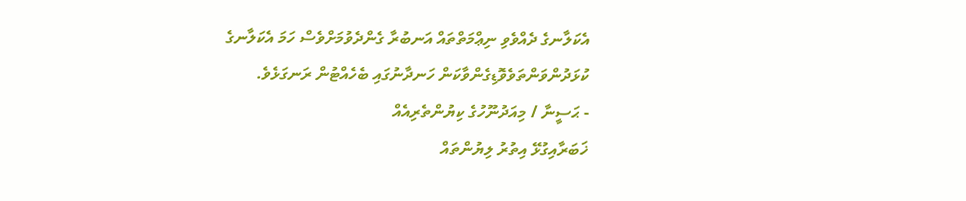އެކަލާނގެ ދެއްވެވި ނިޢްމަތްތައް އަނބުރާ ގެންދެވުމަށްވެސް ހަމަ އެކަލާނގެ ކުޅަދުންވަންތަވެވޮޑިގެންވާކަން ހަނދާނުގައި ބެހެއްޓުން ރަނގަޅެވެ.
- ޙަސީނާ / މިއަދުނޫހުގެ ކިޔުންތެރިއެއް
ޚަބަރާއިގުޅޭ އިތުރު ލިޔުންތައް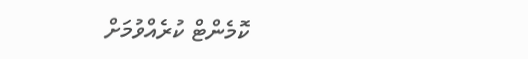ކޮމެންޓް ކުރެއްވުމަށް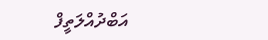އަބްދުއްލަތީފް